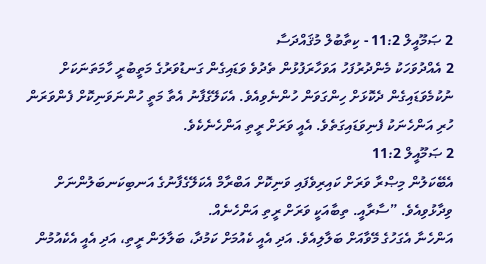2 ޞަމޫއީލް 11:2 - ކިތާބުލް މުޤައްދަސާ
2 އެއްދުވަހަކު މެންދުރުފަހު އަވަހާރަފުޅުން ތެދުވެ ވަޑައިގެން ގަނޑުވަރުގެ މަތީބުރީ ހާމަތަނަކަށް ނުކުމެވަޑައިގެން ދެކޮޅަށް ހިންގަވަން ހުންނެވިއެވެ. އެކަލޭގެފާނު އެތާ މަތީ ހުންނަވަނިކޮށް ފެންވަރަން ހުރި އަންހެނަކު ފެނިވަޑައިގަތެވެ. އެއީ ވަރަށް ރީތި އަންހެނެކެވެ.
2 ޞަމޫއީލް 11:2
އެބޭކަލުން މިޞްރާ ވަރަށް ކައިރިވެފައި ވަނިކޮށް އަބްރާމް އެކަލޭގެފާނުގެ އަނބިކަނބަލުންނަށް ވިދާޅުވިއެވެ. ”ސާރާއީ. ތިބާއަކީ ވަރަށް ރީތި އަންހެނެއް.
އަންހެނާ އެގަހުގެ މޭވާއަށް ބަލާލިއެވެ. އަދި އެއީ ކެއުމަށް ކަމުދާ، ބަލާލަން ރީތި، އަދި އެއީ އެކެއުމުން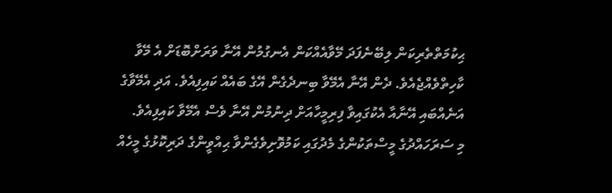ޙިކުމަތްތެރިކަން ލިބޭނެފަދަ މޭވާއެއްކަން އެނގުމުން އޭނާ ވަރަށްބޮޑަށް އެ މޭވާ ކާހިތްވެއްޖެއެވެ. ދެން އޭނާ އެމޭވާ ބިނދެގެން އޭގެ ބައެއް ކައިފިއެވެ. އަދި އެމޭވާގެ އަނެއްބައި އޭނާއާ އެކުގައިވާ ފިރިމީހާއަށް ދިނުމުން އޭނާ ވެސް އެމޭވާ ކައިފިއެވެ.
މި ސަރަހައްދުގެ މީސްތަކުންގެ މެދުގައި ކަމުވޮށިވެގެންވާ ޙިއްވީންގެ ދަރިކޮޅުގެ މީހެއް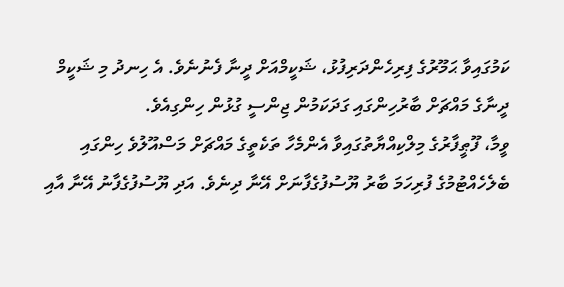ކަމުގައިވާ ޙަމޫރުގެ ފިރިހެންދަރިފުޅު، ޝަކީމްއަށް ދީނާ ފެނުނެވެ. އެ ހިނދު މި ޝަކީމް ދީނާގެ މައްޗަށް ބާރުހިންގައި ގަދަކަމުން ޖިންސީ ގުޅުން ހިންގިއެވެ.
ވީމާ، ފޫޠީފާރުގެ މިލްކިއްޔާތުގައިވާ އެންމެހާ ތަކެތީގެ މައްޗަށް މަސްއޫލުވެ ހިންގައި ބެލެހެއްޓުމުގެ ފުރިހަމަ ބާރު ޔޫސުފުގެފާނަށް އޭނާ ދިނެވެ. އަދި ޔޫސުފުގެފާނު އޭނާ އާއި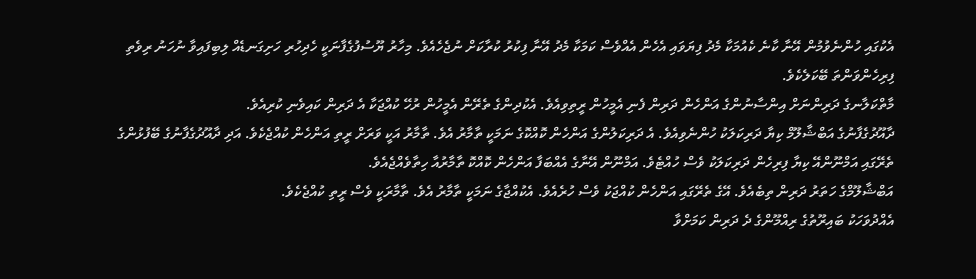އެކުގައި ހުންނެވުމުން އޭނާ ކާނެ ކެއުމަކާ މެދު ފިޔަވައި އެހެން އެއްވެސް ކަމަކާ މެދު އޭނާ ފިކުރު ކުރާކަށް ނުޖެހެއެވެ. މިހާރު ޔޫސުފުގެފާނަކީ ހެދިހުރި ހަށިގަނޑެއް ލިބިފައިވާ ނުހަނު ރިވެތި ފިރިހެންވަންތަ ބޭކަލެކެވެ.
މާތްކަލާނގެ ދަރިންނަށް އިންސާނުންގެ އަންހެން ދަރިން ފެނި އެމީހުން ރީތިވިއެވެ. އެކުދިންގެ ތެރޭން އެމީހުން ރުހޭ ކުއްޖަކާ އެ ދަރިން ކައިވެނި ކުރިއެވެ.
ދާއޫދުގެފާނުގެ އަބްޝާލޫމް ކިޔާ ދަރިކަލަކު ހުންނެވިއެވެ. އެ ދަރިކަލުންގެ އަންހެން ކޮއްކޮގެ ނަމަކީ ތާމާރު އެވެ. ތާމާރު އަކީ ވަރަށް ރީތި އަންހެން ކުއްޖެކެވެ. އަދި ދާއޫދުގެފާނުގެ ބޭފުޅުންގެ ތެރޭގައި އަމްނޫންއޭ ކިޔާ ފިރިހެން ދަރިކަލަކު ވެސް ހުއްޓެވެ. އަމްނޫން އޭނާގެ އެއްބަފާ އަންހެން ކޮއްކޮ ތާމާރުއާ ހިތާވެއްޖެއެވެ.
އަބްޝާލޫމްގެ ހަތަރު ދަރިން ތިބެއެވެ. އޭގެ ތެރޭގައި އަންހެން ކުއްޖަކު ވެސް ހުރެއެވެ. އެކުއްޖާގެ ނަމަކީ ތާމާރު އެވެ. ތާމާރަކީ ވެސް ރީތި ކުއްޖެކެވެ.
އެއްދުވަހަކު ބައިރޫތުގެ ރިއްމޫންގެ ދެ ދަރިން ކަމަށްވާ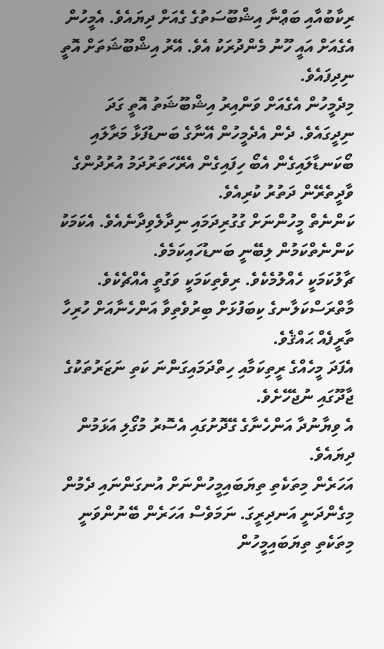ރިކާބުއާއި ބަޢްނާ އިޝްބޫސަތުގެ ގެއަށް ދިޔައެވެ. އެމީހުން އެގެއަށް އައީ ހޫނު މެންދުރަކު އެވެ. އޭރު އިޝްބޫޝަތަށް އޮތީ ނިދިފައެވެ.
މިދެމީހުން އެގެއަށް ވަންއިރު އިޝްބޫޝަތު އޮތީ ގަދަ ނިދީގައެވެ. ދެން އެދެމީހުން އޭނާގެ ބަނޑުފަޅާ މަރާލައި ބޯކަނޑާލައިގެން އެބޯ ހިފައިގެން އެރޭހަތަރުދަމު އުރުދުންގެ ވާދީތެރޭން ދަތުރު ކުރިއެވެ.
ކަންނެތް މީހުންނަށް ގުގުރިދަމައި ނިދާލެވިދާނެއެވެ. އެކަމަކު ކަންނެތްކަމުން ލިބޭނީ ބަނޑުހައިކަމެވެ.
ޗާލުކަމަކީ ހެއްލުމެކެވެ. ރިވެތިކަމަކީ ވަގުތީ އެއްޗެކެވެ. މާތްރަސްކަލާނގެ ކިބަފުޅަށް ބިރުވެތިވާ އަންހެނާއަށް ހުރިހާ ތާރީފެއް ޙައްޤެވެ.
އެފަދަ މީހެއްގެ ރީތިކަމާއި ހިތްދަމައިގަންނަ ކަތި ނަޒަރުތަކުގެ ޖާދޫގައި ނުޖެހޭށެވެ.
އެ ވިޔާނުދާ އަންހެނާގެ ގޭދޮށުގައި އެސޮރު މުގޯލި އަޅަމުން ދިޔައެވެ.
އަހަރެން މިތަކެތި ތިޔަބައިމީހުންނަށް އުނގަންނައި ދެމުން މިގެންދަނީ އަނދިރީގަ. ނަމަވެސް އަހަރެން ބޭނުންވަނީ މިތަކެތި ތިޔަބައިމީހުން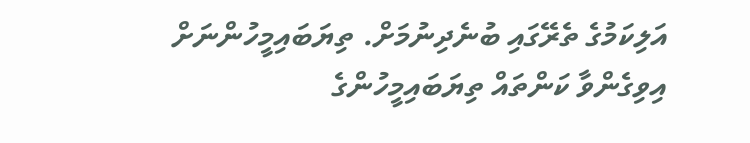އަލިކަމުގެ ތެރޭގައި ބުނެދިނުމަށް. ތިޔަބައިމީހުންނަށް އިވިގެންވާ ކަންތައް ތިޔަބައިމީހުންގެ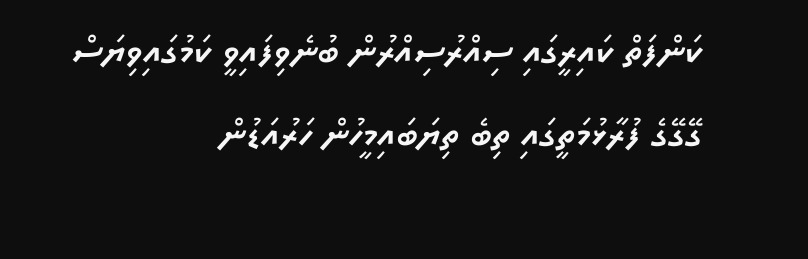ކަންފަތް ކައިރީގައި ސިއްރުސިއްރުން ބުނެވިފައިވީ ކަމުގައިވިޔަސް ގޭގޭގެ ފުރާޅުމަތީގައި ތިބެ ތިޔަބައިމީހުން ހަރުއަޑުން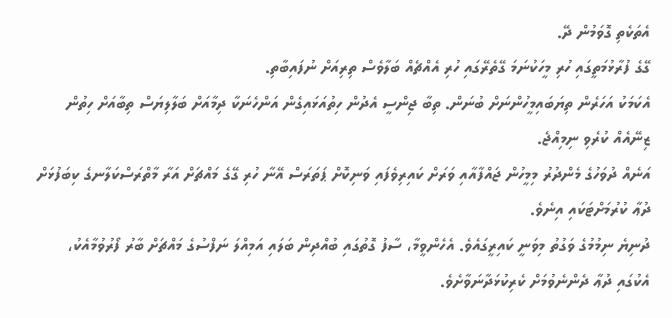އެތަކެތި ގޮވަމުން ދޭ.
ގޭގެ ފުރާޅުމަތީގައި ހުރި މީހަކުނަމަ ގޭތެރޭގައި ހުރި އެއްޗެއް ބަލާވެސް ތިރިއަށް ނުފައިބާތި.
އެކަމަކު އަހަރެން ތިޔަބައިމީހުންނަށް ބުނަން. ތިބާ ޖިންސީ އެދުން ހިތުއަޅައިގެން އަންހެނަކާ ދިމާއަށް ބަލާލިޔަސް ތިބާއަށް ހިތުން ޒިނޭއެއް ކުރެވި ނިމިއްޖެ.
އަނެއް ދުވަހުގެ މެންދުރު މިމީހުން ޖައްފާއާއި ވަރަށް ކައިރިވެފައި ވަނިކޮށް ޕަތަރަސް އޭނާ ހުރި ގޭގެ މައްޗަށް އަރާ މާތްރަސްކަލާނގެ ކިބަފުޅަށް ދުޢާ ކުރުމަށްޓަކައި އިނެވެ.
ދުނިޔެ ނިމުމުގެ ވަގުތު މިވަނީ ކައިރީގައެވެ. އެހެންވީމާ، ސާފު ގޮތުގައި ބުއްދިން ބަލައި އަމިއްލަ ނަފްސުގެ މައްޗަށް ބާރު ފޯރުވުމާއެކު، އެކުގައި ދުޢާ ދެންނެވުމަށް ކެރިކުޅަދާނަވާށެވެ.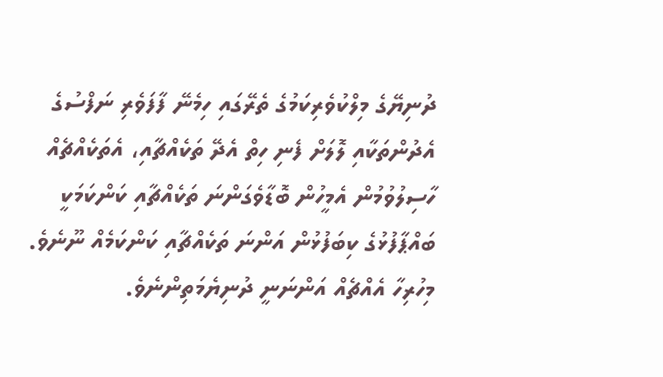ދުނިޔޭގެ މިލްކުވެރިކަމުގެ ތެރޭގައި ހިމެނޭ ފާފަވެރި ނަފްސުގެ އެދުންތަކާއި ލޮލަށް ފެނި ހިތް އެދޭ ތަކެއްޗާއި، އެތަކެއްޗެއް ހާސިލުވުމުން އެމީހުން ބޮޑާވެގަންނަ ތަކެއްޗާއި ކަންކަމަކީ ބައްޕާފުޅުގެ ކިބަފުޅުން އަންނަ ތަކެއްޗާއި ކަންކަމެއް ނޫނެވެ. މިހުރިހާ އެއްޗެއް އަންނަނީ ދުނިޔެމަތިންނެވެ.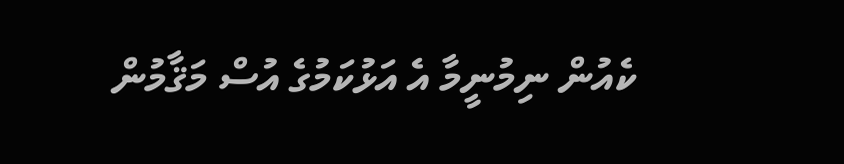ކެއުން ނިމުނީމާ އެ އަޅުކަމުގެ އުސް މަޤާމުން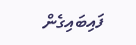ފައިބައިގެން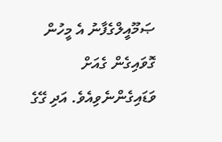ޞަމޫއީލްގެފާނު އެ މީހުން ގޮވައިގެން ގެއަށް ވަޑައިގެންނެވިއެވެ. އަދި ގޭގެ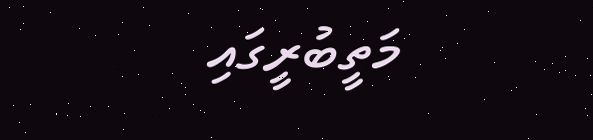މަތީބުރީގައި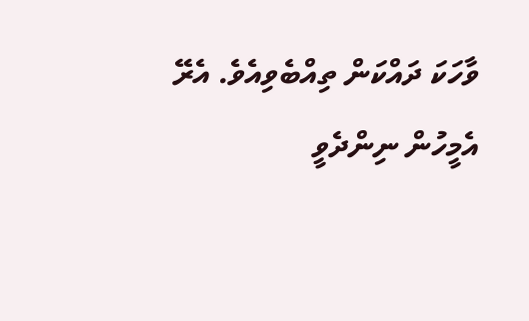ވާހަކަ ދައްކަން ތިއްބެވިއެވެ. އެރޭ އެމީހުން ނިންދެވީ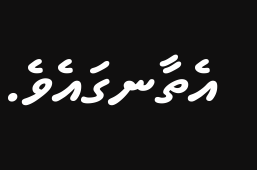އެތާނގައެވެ.